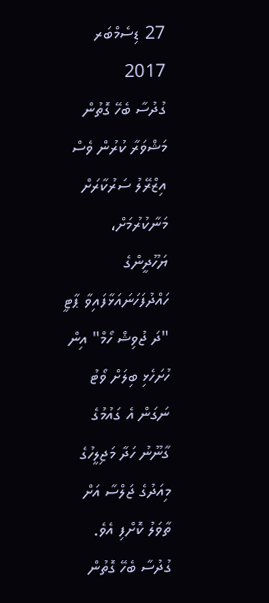27 ޑިސެމްބަރ 2017
ގުދުސާ ބެހޭ ގޮތުން މަޝްވަރާ ކުރުން ވެސް އިޒްރޭލު ސަރުކާރަށް މަނާކުރުމަށް، ޔަހޫދީންގެ ހައްދުފަހަނައަޅާފައިވާ ޕާޓީ "ދަ ޖުވިޝް ހޯމް" އިން ހުށަހެޅި ބިލަށް ވޯޓު ނަގަން އެ ގައުމުގެ ގާނޫނު ހަދާ މަޖިލީހުގެ މިއަދުގެ ޖަލްސާ އަށް ތާވަލު ކޮށްފި އެވެ.
ގުދުސާ ބެހޭ ގޮތުން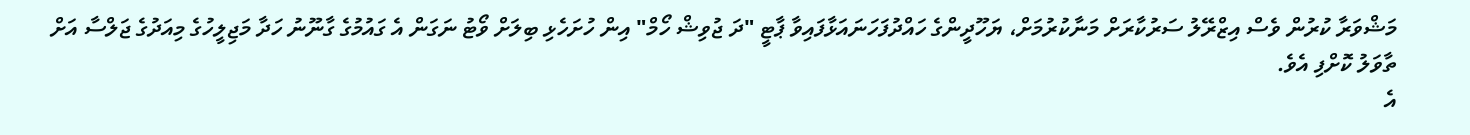މަޝްވަރާ ކުރުން ވެސް އިޒްރޭލު ސަރުކާރަށް މަނާކުރުމަށް، ޔަހޫދީންގެ ހައްދުފަހަނައަޅާފައިވާ ޕާޓީ "ދަ ޖުވިޝް ހޯމް" އިން ހުށަހެޅި ބިލަށް ވޯޓު ނަގަން އެ ގައުމުގެ ގާނޫނު ހަދާ މަޖިލީހުގެ މިއަދުގެ ޖަލްސާ އަށް ތާވަލު ކޮށްފި އެވެ.
އެ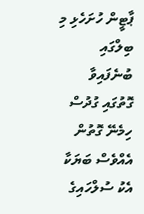ޕާޓީން ހުށަހެޅި މި ބިލްގައި ބުނެފައިވާ ގޮތުގައި ގުދުސް ހިމެނޭ ގޮތުން އެއްވެސް ބަޔަކާ އެކު ސުލްހައިގެ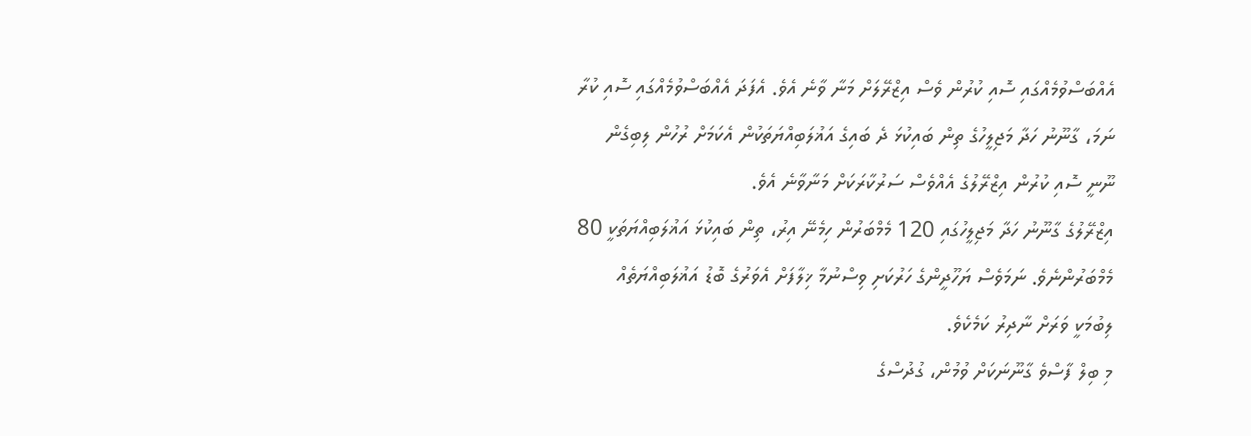އެއްބަސްވުމެއްގައި ސޮއި ކުރުން ވެސް އިޒްރޭލަށް މަނާ ވާނެ އެވެ. އެފަދަ އެއްބަސްވުމެއްގައި ސޮއި ކުރާ ނަމަ، ގާނޫނު ހަދާ މަޖިލީހުގެ ތިން ބައިކުޅަ ދެ ބައިގެ އަޣުލަބިއްޔަތަކުން އެކަމަށް ރުހުން ލިބިގެން ނޫނީ ސޮއި ކުރުން އިޒްރޭލުގެ އެއްވެސް ސަރުކާރަކަށް މަނާވާނެ އެވެ.
އިޒްރޭލުގެ ގާނޫނު ހަދާ މަޖިލީހުގައި 120 މެމްބަރުން ހިމެނޭ އިރު، ތިން ބައިކުޅަ އަޣުލަބިއްޔަތަކީ 80 މެމްބަރުންނެވެ. ނަމަވެސް ޔަހޫދީންގެ ހަރުކަށި ވިސްނުމާ ޚިލާފަށް އެވަރުގެ ބޮޑު އަޣުލަބިއްޔަތެއް ލިބުމަކީ ވަރަށް ނާދިރު ކަމެކެވެ.
މި ބިލް ފާސްވެ ގާނޫނަކަށް ވުމުން، ގުދުސްގެ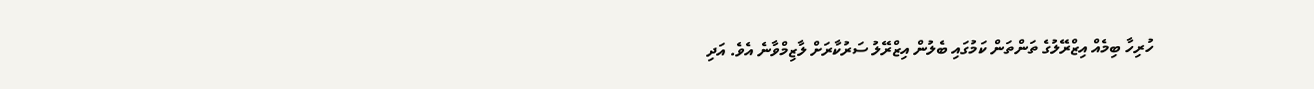ހުރިހާ ބިމެއް އިޒްރޭލުގެ ތަންތަން ކަމުގައި ބެލުން އިޒްރޭލު ސަރުކާރަށް ލާޒިމްވާނެ އެވެ. އަދި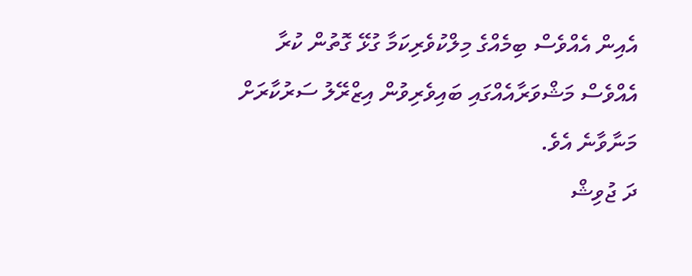އެއިން އެއްވެސް ބިމެއްގެ މިލްކުވެރިކަމާ ގުޅޭ ގޮތުން ކުރާ އެއްވެސް މަޝްވަރާއެއްގައި ބައިވެރިވުން އިޒްރޭލު ސަރުކާރަށް މަނާވާނެ އެވެ.
ދަ ޖުވިޝް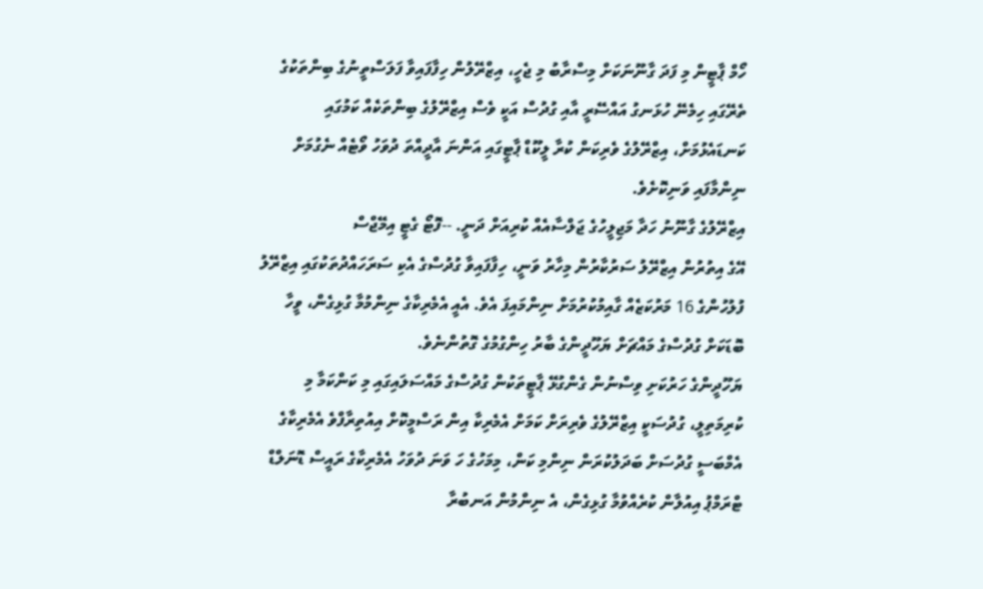ހޯމް ޕާޓީން މި ފަދަ ގާނޫނަކަށް މިސްރާބު މި ޖެހީ، އިޒްރޭލުން ހިފާފައިވާ ފަލަސްތީނުގެ ބިންތަކުގެ ތެރޭގައި ހިމެނޭ ހުޅަނގު އައްސޭރީ އާއި ގުދުސް އަކީ ވެސް އިޒްރޭލުގެ ބިންތަކެއް ކަމުގައި ކަނޑައެޅުމަށް، އިޒްރޭލުގެ ވެރިކަން ކުރާ ލީކޫޑް ޕާޓީގައި އަންނަ އާދީއްތަ ދުވަހު ވޯޓެއް ނެގުމަށް ނިންމާފައި ވަނިކޮށެވެ.
އިޒްރޭލުގެ ގާނޫނު ހަދާ މަޖިލީހުގެ ޖަލްސާއެއް ކުރިއަށް ދަނީ. --ފޮޓޯ ގެޓީ އިމޭޖްސް
އޭގެ އިތުރުން އިޒްރޭލު ސަރުކާރުން މިހާރު ވަނީ، ހިފާފައިވާ ގުދުސްގެ އެކި ސަރަހައްދުތަކުގައި އިޒްރޭލު ފުލުހުންގެ 16 މަރުކަޒެއް ގާއިމުކުރުމަށް ނިންމައިފަ އެވެ. އެއީ އެމެރިކާގެ ނިންމުމާ ގުޅިގެން، ވީހާ ބޮޑަކަށް ގުދުސްގެ މައްޗަށް ޔަހޫދީންގެ ބާރު ހިންގުމުގެ ގޮތުންނެވެ.
ޔަހޫދީންގެ ހަރުކަށި ވިސްނުން ގެންގުޅޭ ޕާޓީތަކުން ގުދުސްގެ މައްސަލައިގައި މި ކަންކަމާ މި ކުރިމަތިލީ، ގުދުސަކީ އިޒްރޭލުގެ ވެރިރަށް ކަމަށް އެމެރިކާ އިން ރަސްމީކޮށް އިއުތިރާފްވެ އެމެރިކާގެ އެމްބަސީ ގުދުސަށް ބަދަލުކުރަން ނިންމި ކަން، މިމަހުގެ ހަ ވަނަ ދުވަހު އެމެރިކާގެ ރައީސް ޑޮނަލްޑް ޓްރަމްޕު އިއުލާން ކުރެއްވުމާ ގުޅިގެން، އެ ނިންމުން އަނބުރާ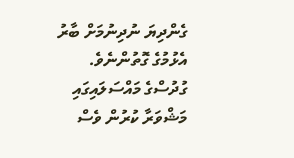ގެންދިޔަ ނުދިނުމަށް ބާރު އެޅުމުގެ ގޮތުންނެވެ.
ގުދުސްގެ މައްސަލައިގައި މަޝްވަރާ ކުރުން ވެސް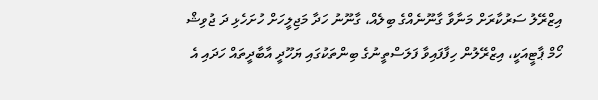އިޒްރޭލު ސަރުކާރަށް މަނާވާ ގާނޫނެއްގެ ބިލެއް، ގާނޫނު ހަދާ މަޖިލީހަށް ހުށަހެޅި ދަ ޖުވިޝް ހޯމް ޕާޓީއަކީ، އިޒްރޭލުން ހިފާފައިވާ ފަލަސްތީނުގެ ބިންތަކުގައި ޔަހޫދީ އާބާދީތައް ހަދައި އެ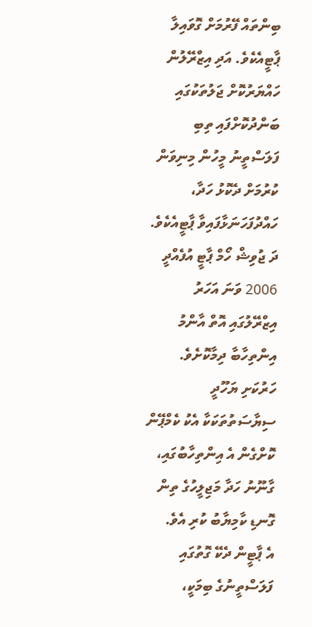ބިންތައް ފޭރުމަށް ގޮވައިލާ ޕާޓީއެކެވެ. އަދި އިޒްރޭލުން ހައްޔަރުކޮށް ޖަލުތަކުގައި ބަންދުކޮށްފައި ތިބި ފަލަސްތީނު މީހުން މިނިވަން ކުރުމަށް ދެކޮޅު ހަދާ، ހައްދުފަހަނަޅާފައިވާ ޕާޓީއެކެވެ.
ދަ ޖުވިޝް ހޯމް ޕާޓީ އުފެއްދީ 2006 ވަނަ އަހަރު އިޒްރޭލުގައި އޮތް އާންމު އިންތިހާބާ ދިމާކޮށެވެ. ހަރުކަށި ޔަހޫދީ ސިޔާސަތުތަކަކާ އެކު ކެމްޕޭން ކޮށްގެން އެ އިންތިހާބުގައި، ގާނޫނު ހަދާ މަޖިލީހުގެ ތިން ގޮނޑި ކާމިޔާބު ކުރި އެވެ.
އެ ޕާޓީން ދެކޭ ގޮތުގައި ފަލަސްތީނުގެ ބިމަކީ،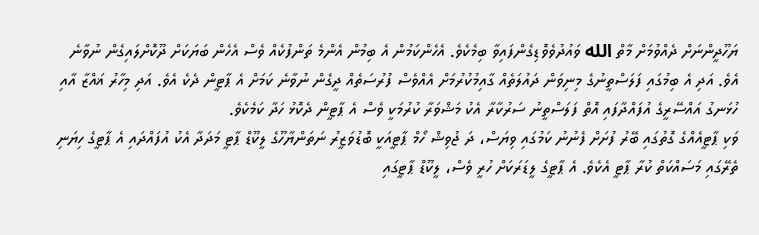ޔަހޫދީންނަށް ދެއްވުމަށް މާތް الله ވައުދުވެވޮޑިގެންފައިވާ ބިމެކެވެ. އެހެންކަމުން އެ ބިމުން އެންމެ ތަންފުކެއް ވެސް އެހެން ބަޔަކަށް ދޫކޮށްލައިގެން ނުވާނެ އެވެ. އަދި އެ ބިމުގައި ފަލަސްތީނުގެ މިނިވަން ދައުލަތެއް ގާއިމުކުރުމަށް އެއްވެސް ފުރުސަތެއް ދީގެން ނުވާނެ ކަމަށް އެ ޕާޓީން ދެކެ އެވެ. އަދި މިހާރު ޣައްޒާ އާއި ހުޅަނގު އައްސޭރީގެ އުފައްދާފައި އޮތް ފަލަސްތީނު ސަރުކާރާ އެކު މަޝްވަރާ ކުރުމަކީ ވެސް އެ ޕާޓީން ދެކޮޅު ހަދާ ކަމެކެވެ.
ވަކި ޕާޓީއެއްގެ ގޮތުގައި ބޭރު ފުށަށް ފެނުނު ކަމުގައި ވިޔަސް، ދަ ޖުވިޝް ހޯމް ޕާޓީއަކީ ބޮޑުވަޒީރު ނަތަންޔާހޫގެ ލީކޫޑް ޕާޓީ މަދަދާ އެކު އުފައްދައި އެ ޕާޓީގެ ހިޔަނި ތެރޭގައި މަސައްކަތް ކުރާ ޕާޓީ އެކެވެ. އެ ޕާޓީގެ ލީޑަރަކަށް ހުރީ ވެސް، ލީކޫޑް ޕާޓީގައި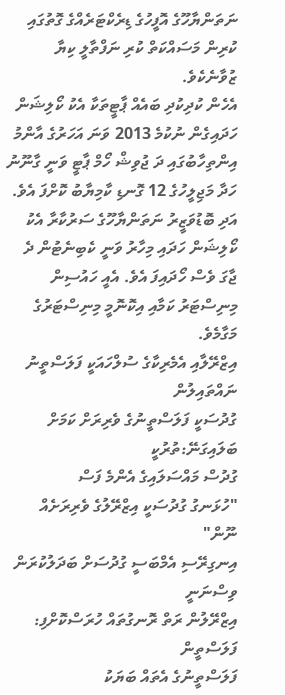ނަތަންޔާހޫގެ އޮފީހުގެ ޑިރެކްޓަރެއްގެ ގޮތުގައި ކުރިން މަސައްކަތް ކުރި ނަފްތާލީ ކިޔާ ޒުވާނެކެވެ.
އެހެން ކުދިކުދި ބައެއް ޕާޓީތަކާ އެކު ކޯލިޝަން ހަދައިގެން ނުކުމެ 2013 ވަނަ އަހަރުގެ އާންމު އިންތިހާބުގައި ދަ ޖުވިޝް ހޯމް ޕާޓީ ވަނީ ގާނޫނު ހަދާ މަޖިލީހުގެ 12 ގޮނޑި ކާމިޔާބު ކޮށްފަ އެވެ. އަދި ބޮޑުވަޒީރު ނަތަންޔާހޫގެ ސަރުކާރާ އެކު ކޯލިޝަން ހަދައި މިހާރު ވަނީ ކެބިނެޓުން ދެ ޖާގަ ވެސް ހޯދައިފަ އެވެ. އެއީ ހައުސިން މިނިސްޓަރު ކަމާއި އިކޮނޮމީ މިނިސްޓަރުގެ މަގާމެވެ.
އިޒްރޭލާއި އެމެރިކާގެ ސުލްހައަކީ ފަލަސްތީނު ނައްތައިލުން
ގުދުސަކީ ފަލަސްތީނުގެ ވެރިރަށް ކަމަށް ބަލައިގަނޭ:ތުރުކީ
ގުދުސް މައްސަލައިގެ އެންމެ ފަސް
"ހުޅަނގު ގުދުސަކީ އިޒްރޭލުގެ ވެރިރަށެއް ނޫން"
އިނގިރޭސި އެމްބަސީ ގުދުސަށް ބަދަލުކުރަން ވިސްނަނީ
އިޒްރޭލުން ރަތް ރޮނގުތައް ހުރަސްކޮށްފި: ފަލަސްތީން
ފަލަސްތީނުގެ އެތައް ބަޔަކު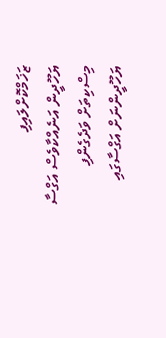ޒަޚަމްކޮށްލައިފި
ޔަހޫދީން އަނެއްކާވެސް އަގްސާ މިސްކިތަށް ވަދެގެންފި
ޔަހޫދީންނަށް އަގްސާގައި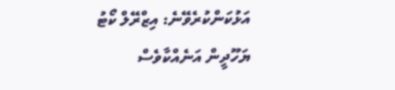އަޅުކަންކުރެވޭނެ: އިޒްރޭލް ކޯޓު
ޔަހޫދީން އަނެއްކާވެސް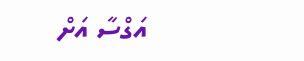އަގްސާ އަށް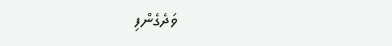ވަދެގެންފި